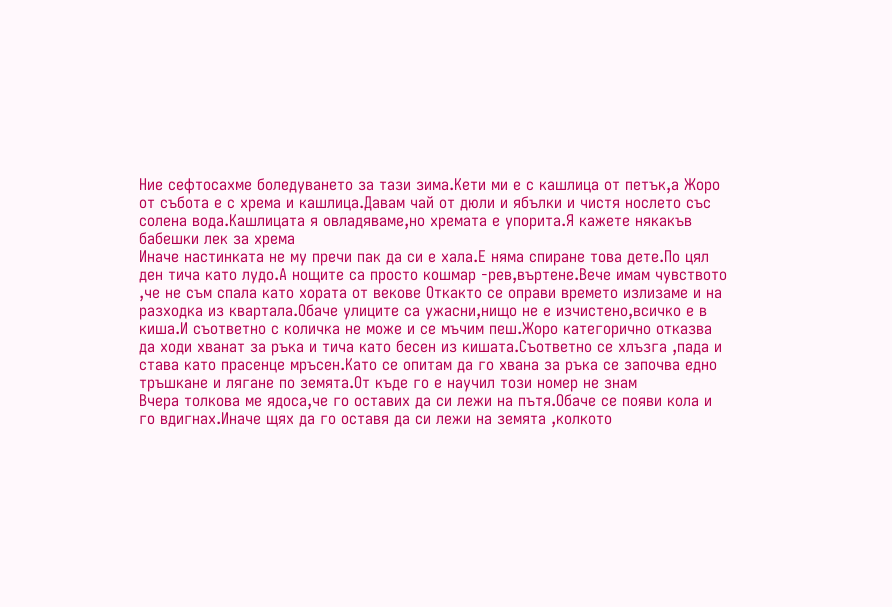Ние сефтосахме боледуването за тази зима.Кети ми е с кашлица от петък,а Жоро от събота е с хрема и кашлица.Давам чай от дюли и ябълки и чистя нослето със солена вода.Кашлицата я овладяваме,но хремата е упорита.Я кажете някакъв бабешки лек за хрема
Иначе настинката не му пречи пак да си е хала.Е няма спиране това дете.По цял ден тича като лудо.А нощите са просто кошмар -рев,въртене.Вече имам чувството ,че не съм спала като хората от векове Откакто се оправи времето излизаме и на разходка из квартала.Обаче улиците са ужасни,нищо не е изчистено,всичко е в киша.И съответно с количка не може и се мъчим пеш.Жоро категорично отказва да ходи хванат за ръка и тича като бесен из кишата.Съответно се хлъзга ,пада и става като прасенце мръсен.Като се опитам да го хвана за ръка се започва едно тръшкане и лягане по земята.От къде го е научил този номер не знам
Вчера толкова ме ядоса,че го оставих да си лежи на пътя.Обаче се появи кола и го вдигнах.Иначе щях да го оставя да си лежи на земята ,колкото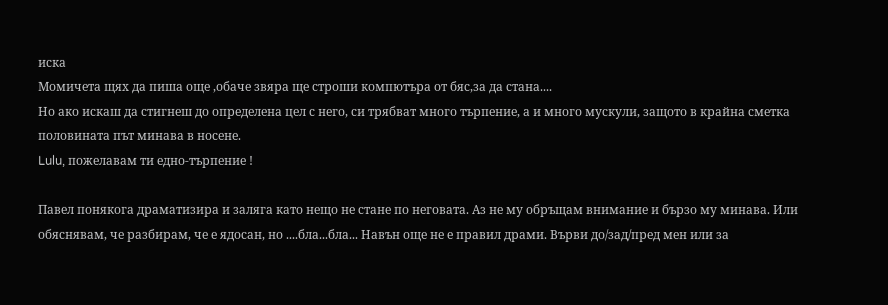иска
Момичета щях да пиша още ,обаче звяра ще строши компютъра от бяс,за да стана....
Но ако искаш да стигнеш до определена цел с него, си трябват много търпение, а и много мускули, защото в крайна сметка половината път минава в носене.
Lulu, пожелавам ти едно-търпение !

Павел понякога драматизира и заляга като нещо не стане по неговата. Аз не му обръщам внимание и бързо му минава. Или обяснявам, че разбирам, че е ядосан, но ....бла...бла... Навън още не е правил драми. Върви до/зад/пред мен или за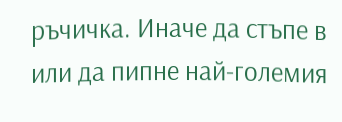ръчичка. Иначе да стъпе в или да пипне най-големия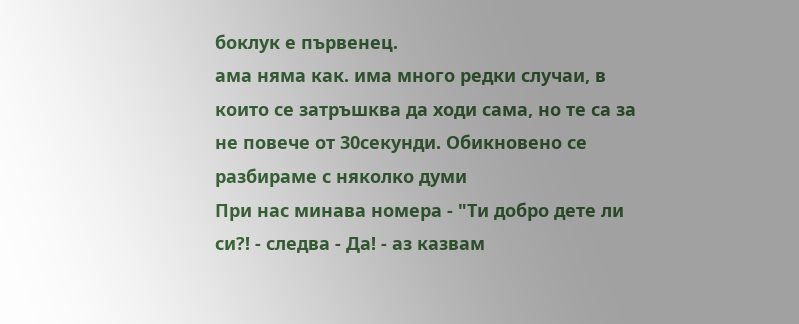боклук е първенец.
ама няма как. има много редки случаи, в които се затръшква да ходи сама, но те са за не повече от 30секунди. Обикновено се разбираме с няколко думи
При нас минава номера - "Ти добро дете ли си?! - следва - Да! - аз казвам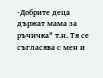-Добрите деца държат мама за ръчичка" т.н. Тя се съгласява с мен и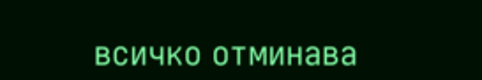всичко отминава